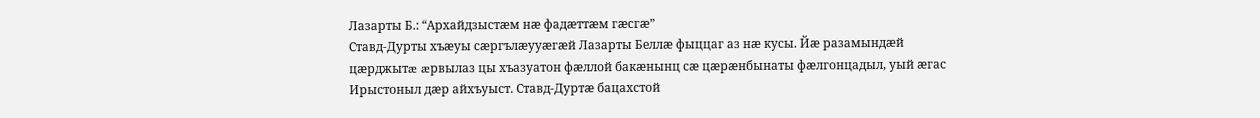Лазарты Б.: “Архайдзыстæм нæ фадæттæм гæсгæ”
Ставд-Дурты хъæуы сæргълæууæгæй Лазарты Беллæ фыццаг аз нæ кусы. Йæ разамындæй цæрджытæ æрвылаз цы хъазуатон фæллой бакæнынц сæ цæрæнбынаты фæлгонцадыл, уый æгас Ирыстоныл дæр айхъуыст. Ставд-Дуртæ бацахстой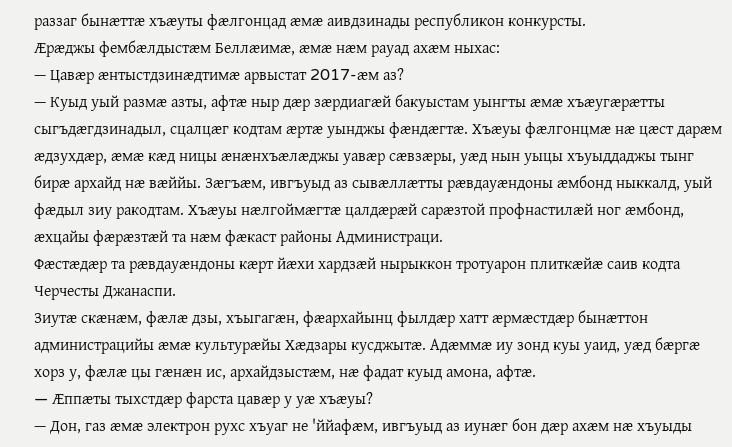раззаг бынæттæ хъæуты фæлгонцад æмæ аивдзинады республикон конкурсты.
Æрæджы фембæлдыстæм Беллæимæ, æмæ нæм рауад ахæм ныхас:
— Цавæр æнтыстдзинæдтимæ арвыстат 2017-æм аз?
— Куыд уый размæ азты, афтæ ныр дæр зæрдиагæй бакуыстам уынгты æмæ хъæугæрæтты сыгъдæгдзинадыл, сцалцæг кодтам æртæ уынджы фæндæгтæ. Хъæуы фæлгонцмæ нæ цæст дарæм æдзухдæр, æмæ кæд ницы æнæнхъæлæджы уавæр сæвзæры, уæд нын уыцы хъуыддаджы тынг бирæ архайд нæ вæййы. Зæгъæм, ивгъуыд аз сывæллæтты рæвдауæндоны æмбонд ныккалд, уый фæдыл зиу ракодтам. Хъæуы нæлгоймæгтæ цалдæрæй сарæзтой профнастилæй ног æмбонд, æхцайы фæрæзтæй та нæм фæкаст районы Администраци.
Фæстæдæр та рæвдауæндоны кæрт йæхи хардзæй нырыккон тротуарон плиткæйæ саив кодта Черчесты Джанаспи.
Зиутæ скæнæм, фæлæ дзы, хъыгагæн, фæархайынц фылдæр хатт æрмæстдæр бынæттон администрацийы æмæ культурæйы Хæдзары кусджытæ. Адæммæ иу зонд куы уаид, уæд бæргæ хорз у, фæлæ цы гæнæн ис, архайдзыстæм, нæ фадат куыд амона, афтæ.
— Æппæты тыхстдæр фарста цавæр у уæ хъæуы?
— Дон, газ æмæ электрон рухс хъуаг не 'ййафæм, ивгъуыд аз иунæг бон дæр ахæм нæ хъуыды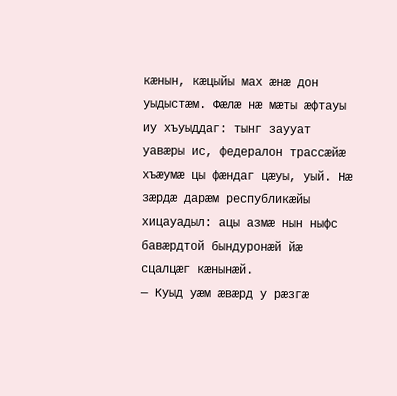кæнын, кæцыйы мах æнæ дон уыдыстæм. Фæлæ нæ мæты æфтауы иу хъуыддаг: тынг заууат уавæры ис, федералон трассæйæ хъæумæ цы фæндаг цæуы, уый. Нæ зæрдæ дарæм республикæйы хицауадыл: ацы азмæ нын ныфс бавæрдтой бындуронæй йæ сцалцæг кæнынæй.
— Куыд уæм æвæрд у рæзгæ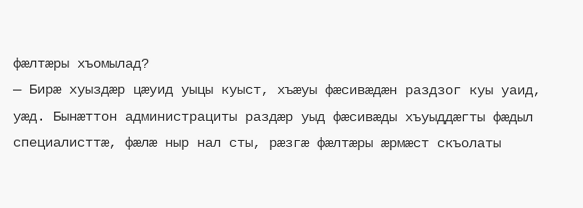фæлтæры хъомылад?
— Бирæ хуыздæр цæуид уыцы куыст, хъæуы фæсивæдæн раздзог куы уаид, уæд. Бынæттон администрациты раздæр уыд фæсивæды хъуыддæгты фæдыл специалисттæ, фæлæ ныр нал сты, рæзгæ фæлтæры æрмæст скъолаты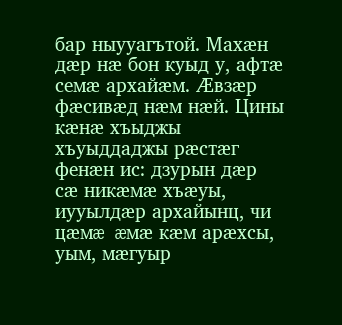бар ныууагътой. Махæн дæр нæ бон куыд у, афтæ семæ архайæм. Æвзæр фæсивæд нæм нæй. Цины кæнæ хъыджы хъуыддаджы рæстæг фенæн ис: дзурын дæр сæ никæмæ хъæуы, иууылдæр архайынц, чи цæмæ æмæ кæм арæхсы, уым, мæгуыр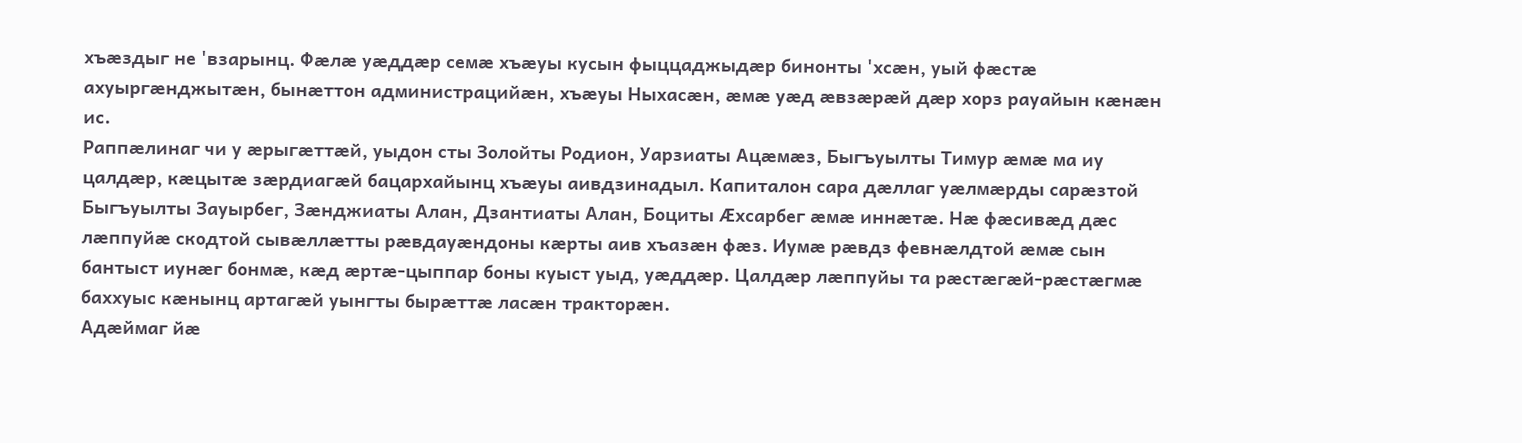хъæздыг не 'взарынц. Фæлæ уæддæр семæ хъæуы кусын фыццаджыдæр бинонты 'хсæн, уый фæстæ ахуыргæнджытæн, бынæттон администрацийæн, хъæуы Ныхасæн, æмæ уæд æвзæрæй дæр хорз рауайын кæнæн ис.
Раппæлинаг чи у æрыгæттæй, уыдон сты Золойты Родион, Уарзиаты Ацæмæз, Быгъуылты Тимур æмæ ма иу цалдæр, кæцытæ зæрдиагæй бацархайынц хъæуы аивдзинадыл. Капиталон сара дæллаг уæлмæрды сарæзтой Быгъуылты Зауырбег, Зæнджиаты Алан, Дзантиаты Алан, Боциты Æхсарбег æмæ иннæтæ. Нæ фæсивæд дæс лæппуйæ скодтой сывæллæтты рæвдауæндоны кæрты аив хъазæн фæз. Иумæ рæвдз февнæлдтой æмæ сын бантыст иунæг бонмæ, кæд æртæ-цыппар боны куыст уыд, уæддæр. Цалдæр лæппуйы та рæстæгæй-рæстæгмæ баххуыс кæнынц артагæй уынгты бырæттæ ласæн тракторæн.
Адæймаг йæ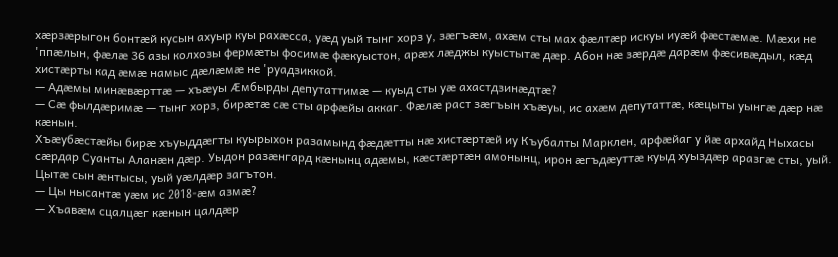хæрзæрыгон бонтæй кусын ахуыр куы рахæсса, уæд уый тынг хорз у, зæгъæм, ахæм сты мах фæлтæр искуы иуæй фæстæмæ. Мæхи не 'ппæлын, фæлæ 36 азы колхозы фермæты фосимæ фæкуыстон, арæх лæджы куыстытæ дæр. Абон нæ зæрдæ дарæм фæсивæдыл, кæд хистæрты кад æмæ намыс дæлæмæ не 'руадзиккой.
— Адæмы минæвæрттæ — хъæуы Æмбырды депутаттимæ — куыд сты уæ ахастдзинæдтæ?
— Сæ фылдæримæ — тынг хорз, бирæтæ сæ сты арфæйы аккаг. Фæлæ раст зæгъын хъæуы, ис ахæм депутаттæ, кæцыты уынгæ дæр нæ кæнын.
Хъæубæстæйы бирæ хъуыддæгты куырыхон разамынд фæдæтты нæ хистæртæй иу Къубалты Марклен, арфæйаг у йæ архайд Ныхасы сæрдар Суанты Аланæн дæр. Уыдон разæнгард кæнынц адæмы, кæстæртæн амонынц, ирон æгъдæуттæ куыд хуыздæр аразгæ сты, уый. Цытæ сын æнтысы, уый уæлдæр загътон.
— Цы нысантæ уæм ис 2018-æм азмæ?
— Хъавæм сцалцæг кæнын цалдæр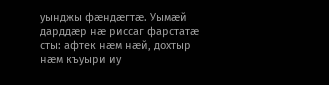уынджы фæндæгтæ. Уымæй дарддæр нæ риссаг фарстатæ сты: афтек нæм нæй, дохтыр нæм къуыри иу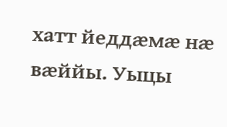хатт йеддæмæ нæ вæййы. Уыцы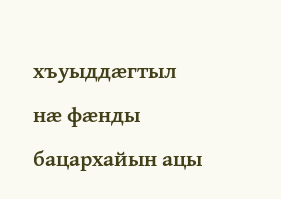хъуыддæгтыл нæ фæнды бацархайын ацы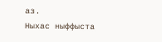аз.
Ныхас ныффыста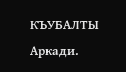КЪУБАЛТЫ Аркади.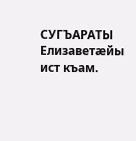СУГЪАРАТЫ Елизаветæйы
ист къам.